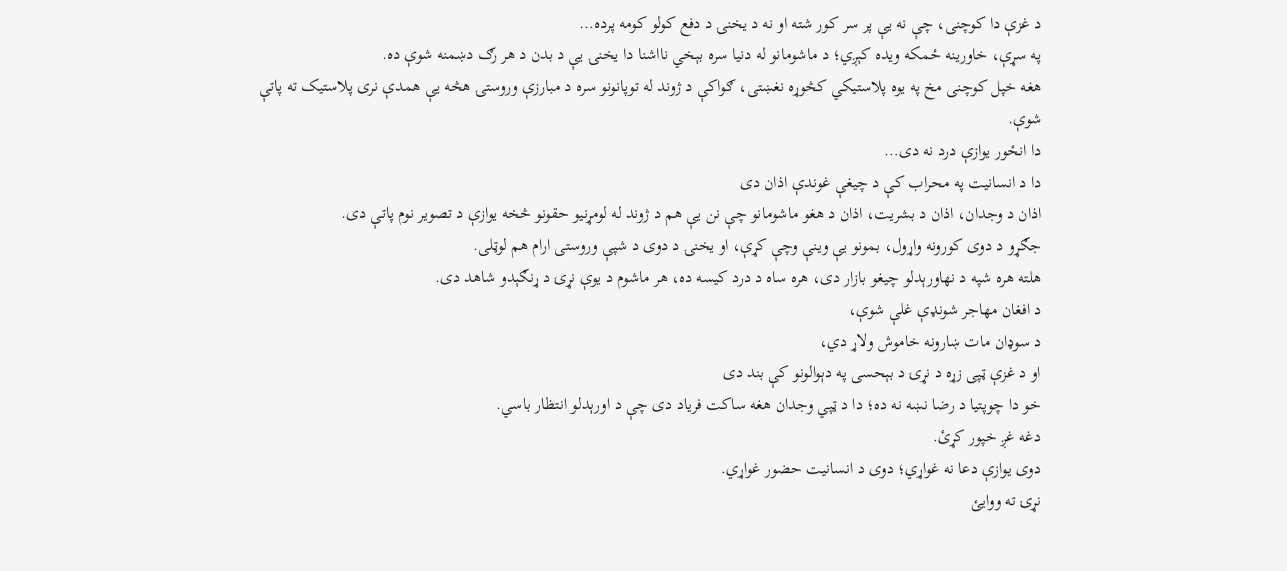د غزې دا کوچنی، چې نه یې پر سر کور شته او نه د یخنۍ د دفع کولو کومه پرده…
په سړې، خاورينه ځمکه ویده کېږي؛ د ماشومانو له دنیا سره بېخي نااشنا دا یخنۍ یې د بدن د هر رګ دښمنه شوې ده.
هغه خپل کوچنی مخ په یوه پلاستیکي کڅوړه نغښتی، ګواکې د ژوند له توپانونو سره د مبارزې وروستۍ هڅه یې همدې نری پلاستیک ته پاتې شوې.
دا انځور یوازې درد نه دی…
دا د انسانیت په محراب کې د چیغې غوندې اذان دی
اذان د وجدان، اذان د بشریت، اذان د هغو ماشومانو چې نن یې هم د ژوند له لومړنیو حقونو څخه یوازې د تصویر نوم پاتې دی.
جګړو د دوی کورونه واړول، بمونو یې وینې وچې کړې، او یخنۍ د دوی د شپې وروستی ارام هم لوټلی.
هلته هره شپه د نهاورېدلو چیغو بازار دی، هره ساه د درد کیسه ده، هر ماشوم د یوې نړۍ د ړنګېدو شاهد دی.
د افغان مهاجر شونډې غلې شوې،
د سوډان مات ښارونه خاموش ولاړ دي،
او د غزې ټپی زړه د نړۍ د بېحسی په دېوالونو کې بند دی
خو دا چوپتیا د رضا نښه نه ده؛ دا د ټپي وجدان هغه ساکت فریاد دی چې د اورېدلو انتظار باسي.
دغه غږ خپور کړئ.
دوی یوازې دعا نه غواړي؛ دوی د انسانیت حضور غواړي.
نړۍ ته ووایئ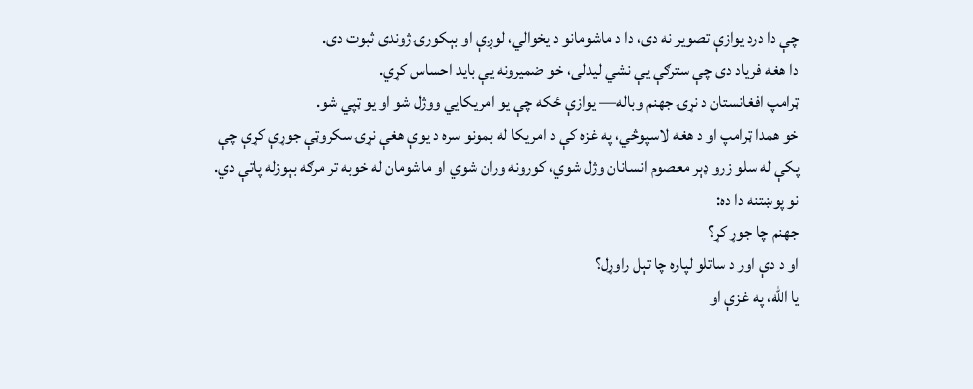چې دا درد یوازې تصویر نه دی، دا د ماشومانو د یخوالي، لوږې او بېکورۍ ژوندی ثبوت دی.
دا هغه فریاد دی چې سترګې یې نشي لیدلی، خو ضمیرونه یې باید احساس کړي.
ټرامپ افغانستان د نړۍ جهنم وباله— یوازې ځکه چې یو امریکایي ووژل شو او یو ټپي شو.
خو همدا ټرامپ او د هغه لاسپوڅي، په غزه کې د امریکا له بمونو سره د یوې هغې نړۍ سکروټې جوړې کړې چې پکې له سلو زرو ډېر معصوم انسانان وژل شوي، کورونه وران شوي او ماشومان له خوبه تر مرګه بېوزله پاتې دي.
نو پوښتنه دا ده:
جهنم چا جوړ کړ؟
او د دې اور د ساتلو لپاره چا تېل راوړل؟
یا الله، په غزې او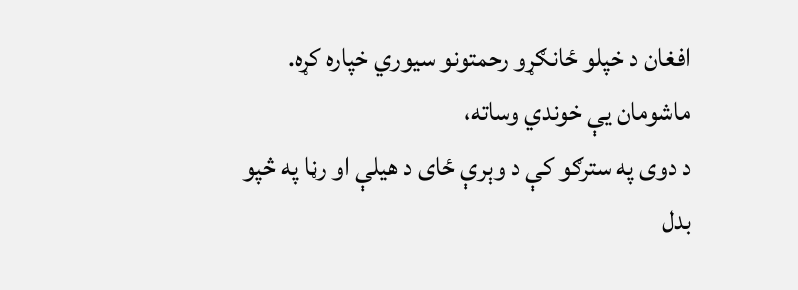افغان د خپلو ځانګړو رحمتونو سیوري خپاره کړه.
ماشومان یې خوندي وساته،
د دوی په سترګو کې د وېرې ځای د هیلې او رڼا په څپو بدل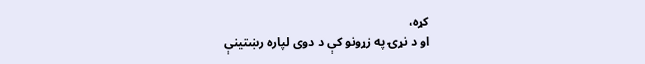کړه،
او د نړۍ په زړونو کې د دوی لپاره رښتینې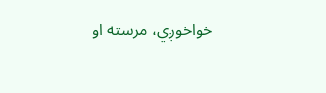خواخوږي، مرسته او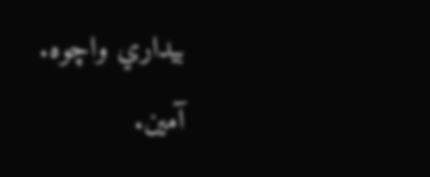بیداري واچوه.
آمین.